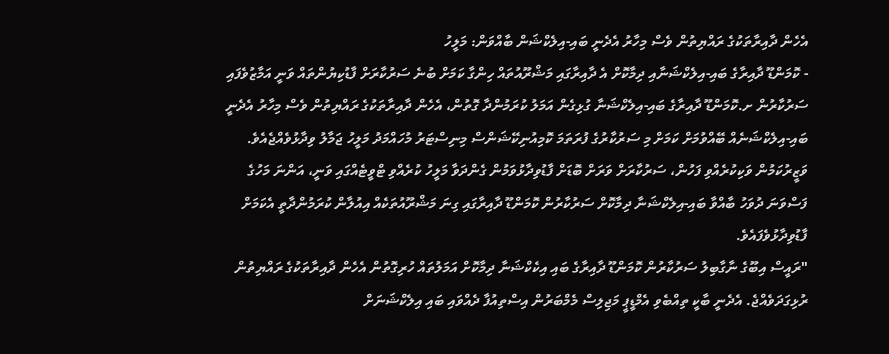އެހެން ދާއިރާތަކުގެ ރައްޔިތުން ވެސް މިހާރު އެދެނީ ބައި-އިލެކްޝަން ބާއްވަން: މަލީހު
- ކޮމަންޑޫ ދާއިރާގެ ބައި-އިލެކްޝަނާއި ދިމާކޮށް އެ ދާއިރާގައި މަޝްރޫއުތައް ހިންގާ ކަމަށް ބުނެ ސަރުކާރަށް ފާޑުކިޔުންތައް ވަނީ އަމާޒުވެފައި
ސަރުކާރުން ށ.ކޮމަންޑޫ ދާއިރާގެ ބައި-އިލެކްޝަނާ ގުޅިގެން އަމަލު ކުރަމުންދާ ގޮތުން، އެހެން ދާއިރާތަކުގެ ރައްޔިތުން ވެސް މިހާރު އެދެނީ ބައި-އިލެކްޝަނެއް ބޭއްވުމަށް ކަމަށް މި ސަރުކާރުގެ ފުރަތަމަ ކޮމިއުނިކޭޝަންސް މިނިސްޓަރު މުހައްމަދު މަލީހު ޖަމާލު ވިދާޅުވެއްޖެއެވެ.
ވަޒީރުކަމުން ވަކިކުރެއްވި ފަހުން، ސަރުކާރަށް ވަރަށް ބޮޑަށް ފާޑުވިދާޅުވަމުން ގެންދަވާ މަލީހު ކުރެއްވި ޓްވީޓެއްގައި ވަނީ، އަންނަ މަހުގެ ފަސްވަނަ ދުވަހު ބާއްވާ ބައި-އިލެކްޝަނާ ދިމާކޮށް ސަރުކާރުން ކޮމަންޑޫ ދާއިރާގައި ގިނަ މަޝްރޫއުތަކެއް އިއުލާން ކުރަމުންދާތީ އެކަމަށް ފާޑުވިދާޅުވެފައެވެ.
"ރައީސް އިބޫގެ ނާގާބިލު ސަރުކާރުން ކޮމަންޑޫ ދާއިރާގެ ބައި އިކެކްޝަނާ ދިމާކޮށް އަމަލުތައް ހުރިގޮތުން އެހެން ދާއިރާތަކުގެ ރައްޔިތުން ރުޅިގަދަވެއްޖެ. އެދެނީ ބާކީ ތިއްބެވި އެމްޑީޕީ މަޖިލިސް މެމްބަރުން އިސްތިއުފާ ދެއްވައި ބައި އިލެކްޝަނަށް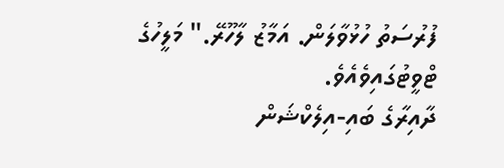ފުރުސަތު ހުޅުވާލަން. އަމާޒު ލާހޫރޭ." މަލީހުގެ ޓްވީޓުގައިވެއެވެ.
ދާއިރާގެ ބައި-އިލެކްޝަން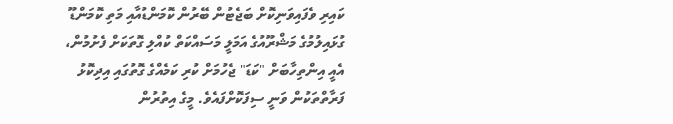ކައިރި ވެފައިވަނިކޮށް ބަޖެޓުން ބޭރުން ކޮމަންޑުއާއި މަތި ކޮމަންޑޫ ގުޅައިލުމުގެ މަޝްރޫއުގެ އަމަލީ މަސައްކަތް ކުއްލި ގޮތަކަށް ފެށުމުން، އެއީ އިންތިހާބަށް "ކަޑަ" ޖެހުމަށް ކުރި ކަމެއްގެ ގޮތުގައި އިދިކޮޅު ފަރާތްތަކުން ވަނީ ސިފަކޮށްފައެވެ. މީގެ އިތުރުން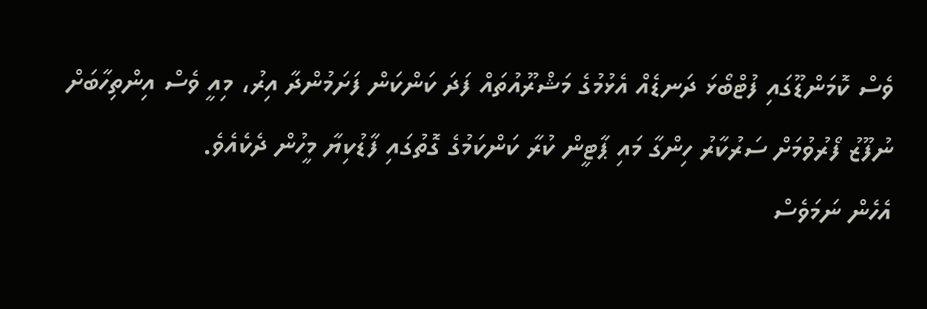ވެސް ކޮމަންޑޫގައި ފުޓްބޯޅަ ދަނޑެއް އެޅުމުގެ މަޝްރޫއުތައް ފަދަ ކަންކަން ފަށަމުންދާ އިރު، މިއީ ވެސް އިންތިހާބަށް ނުފޫޒު ފޯރުވުމަށް ސަރުކާރު ހިންގާ މައި ޕާޓީން ކުރާ ކަންކަމުގެ ގޮތުގައި ފާޑުކިޔާ މީހުން ދެކެއެވެ.
އެހެން ނަމަވެސް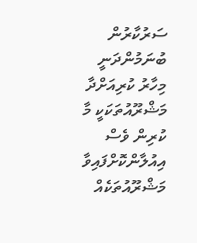ސަރުކާރުން ބުނަމުންދަނީ މިހާރު ކުރިއަށްދާ މަޝްރޫއުތަކަކީ މާ ކުރިން ވެސް އިއުލާންކޮށްފައިވާ މަޝްރޫއުތަކެއް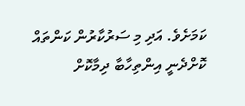ކަމަށެވެ. އަދި މި ސަރުކާރުން ކަންތައް ކޮށްދެނީ އިންތިހާބާ ދިމާކޮށް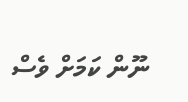ނޫން ކަމަށް ވެސް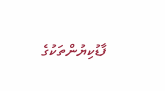ފާޑުކިޔުންތަކުގެ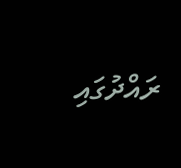ރައްދުގައި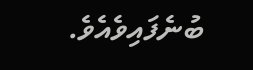ބުނެފައިވެއެވެ.